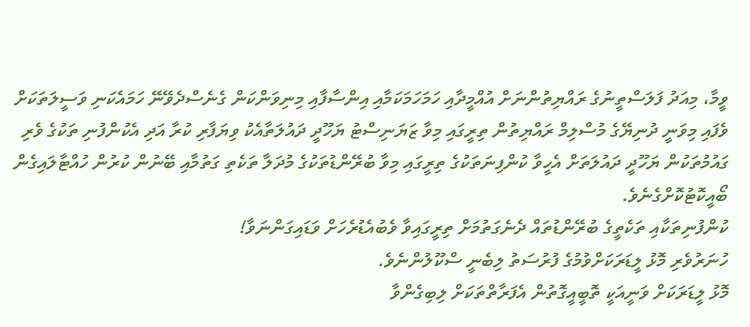ވީމާ، މިއަދު ފަލަސްތީނުގެ ރައްޔިތުންނަށް އުއްމީދާއި ހަމަހަމަކަމާއި އިންސާފާއި މިނިވަންކަން ގެނެސްދެވޭނޭ ހަމައެކަނި ވަސީލަތަކަށް ވެފައި މިވަނީ ދުނިޔޭގެ މުސްލިމް ރައްޔިތުން ތިރީގައި މިވާ ޒަޔަނިސްޓު ޔަހޫދީ ދައުލަތާއެކު ވިޔަފާރި ކުރާ އަދި އެކުންފުނި ތަކުގެ ވެރި ގައުމުތަކުން ޔަހޫދީ ދައުލަތަށް އެހީވާ ކުންފިނަތަކުގެ ތިރީގައި މިވާ ބުރޭންޑުތަކުގެ މުދަލާ ތަކެތި ގަތުމާއި ބޭނުން ކުރުން ހުއްޓާލައިގެން ބޯއީކޮޓުކޮށްގެނެވެ.
ކުންފުނިތަކާއި ތަކެތީގެ ބުރޭންޑުތައް ދެނެގަތުމަށް ތިރީގައިވާ ވެބުއެޑުރެހަށް ވަޑައިގަންނަވާ!
ހުނަރުވެރި މޮޅު ލީޑަރަކަށްވުމުގެ ފުރުސަތު ލިބެނީ ސްކޫލުންނެވެ.
މޮޅު ލީޑަރަކަށް ވަނީއަކީ ތޮބީއީގޮތުން އެފަރާތްތަކަށް ލިބިގެންވާ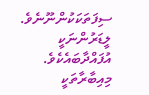ސިފަތަކަކުންނޫނެވެ. ލީޑަރުންނަކީ އުފައްދާބައެކެވެ.
މިއިބާރާތަކީ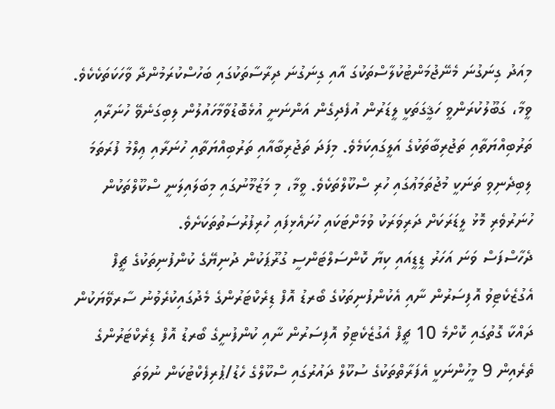މިއަދު ގިނަގުނަ މެނޭޖުމަންޓުކުލާސްތަކުގަ އާއި ގިނަގުނަ ދިރާސާތަކުގައި ބަހުސްކުރަމުންދާ ވާހަކަތަކެކެވެ. ވީމާ، ގަބޫލުކުރަންވީ ހަޤީގަތަކީ ލީޑަރުން އުފެދިގެން އަންނަނީ އުޅެބޮޑުވާމާހައުލުން ލިބިގަނެވޭ ހުނަރާއި ތަރުބިއްޔަތާއި ތަޖުރިބާތަކުގެ އަލީގައިކަމެވެ. މިފަދަ ތަޖުރިބާއާއި ތަރުބިއްޔަތާއި ހުނަރާއި ޢިލްމު ފުރަތަމަ ލިބިދެނިވި ތަނަކީ މުޖުތަމަޢުގައި ހުރި ސްކޫލްތަކެވެ. ވީމާ، މި މަޒުމޫނުގައި މިބަލައިލަނީ ސްކޫލްތަކުން ހުނަރުވެރި މޮޅު ލީޑަރަކަށް ދަރިވަރަކު ވުމަށްޓަކައި ހުށައެޅިފައި ހުރިފުރުސަތުތަކަށެވެ.
ދެހާސްފަސް ވަނަ އަހަރު ޑީޑީއައި ކިޔާ ކޮންސަލްޓަންސީ ގުރޫޕަކުން ދުނިޔޭގެ ކުންފުނިތަކުގެ ޗީފް އެގުޒެކެޓިވު އޮފިސަރުން ނާއި އެކުންފުނިތަކުގެ ބޯރޑު އޮފް ޑިރެކްޓަރުންގެ މެދުގައިކުރެވުނު ސާރވޭޔަކުން ދައްކާ ގޮތުގައި ކޮށްމެ 10 ޗީފް އެގުޒެކެޓިވު އޮފިސަރުން ނާއި ކުންފުނީގެ ބޯރޑު އޮފް ޑިރެކްޓަރުންގެ ތެރެއިން 9 މީހުންނަކީ އެފަރާތްތަކުގެ ސުކޫލް ދައުރުގައި ސްކޫލްގެ ހެޑު/ޕުރިފެކްޓުކަން ނުވަތަ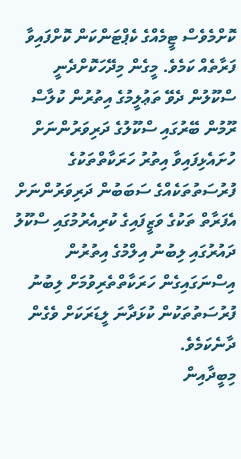ކޮށްމެވެސް ޓީމެއްގެ ކެޕްޓަންކަން ކޮށްފައިވާ ފަރާތެއް ކަމެވެ. މީގެން މިދޭހަކޮށްދެނީ ސްކޫލުން ދެވޭ ތަޢުލީމުގެ އިތުރުން ކުލާސް ރޫމުން ބޭރުގައި ސްކޫލުގެ ދަރިވަރުންނަށް ހުށައެޅިފައިވާ އިތުރު ހަރަކާތްތަކުގެ ފުރުސަތުތަކެއްގެ ސަބަބުން ދަރިވަރުންނަށް އެފަރާތް ތަކުގެ ވަޒީފައިގެ ކުރިއެރުމުގައި ސްކޫލު ދައުރުގައި ލިބުނު އިލްމުގެ އިތުރުން އިސްނަގައިގެން ހަރަކާތްތެރިވުމަށް ލިބުނު ފުރުސަތުތަކުން ކުޅަދާނަ ލީޑަރަކަށް ވެގެން ދާނެކަމެވެ.
މިބީދާއިން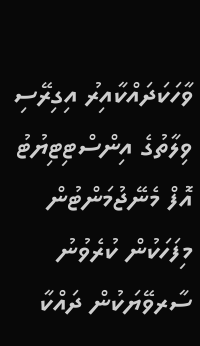ވާހަކަދައްކާއިރު އިގިރޭސި ވިލާތުގެ އިންސްޓިޓިޔުޓު އޮފް މެނޭޖުމަންޓުން މިފަހަކުން ކުރެވުނު ސާރވޭޔަކުން ދައްކާ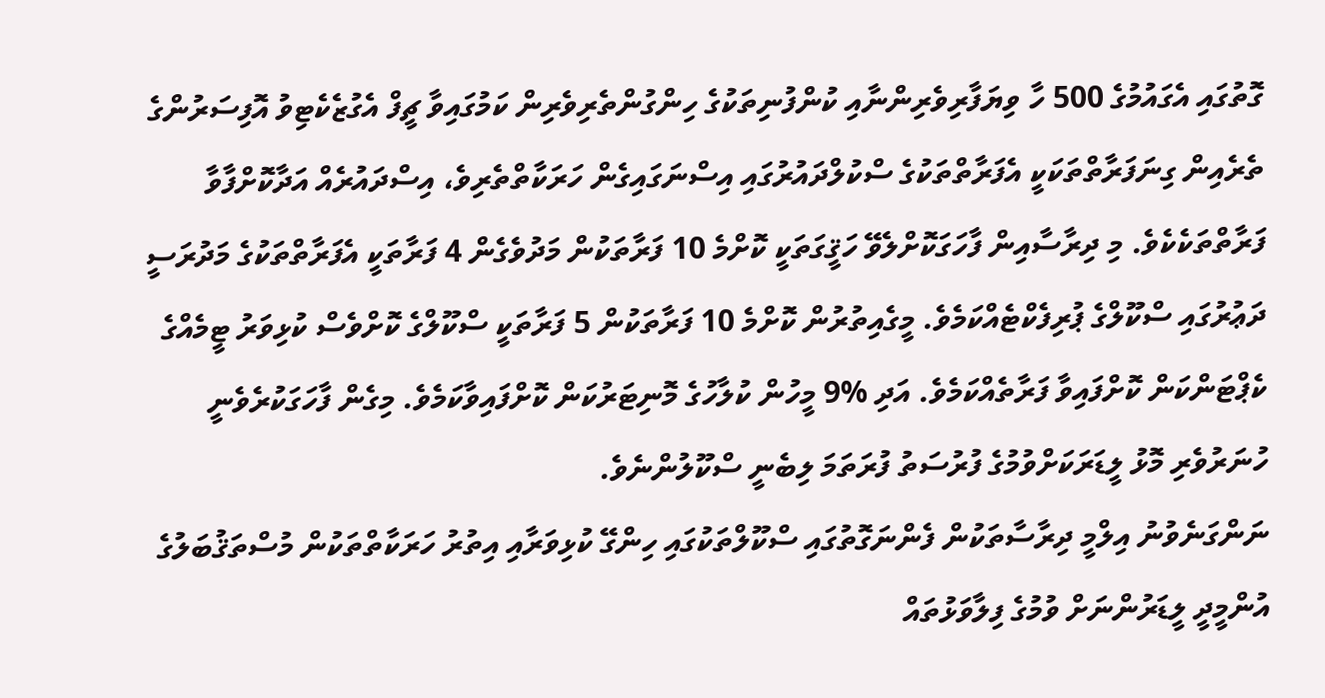ގޮތުގައި އެގައުމުގެ 500 ހާ ވިޔަފާރިވެރިންނާއި ކުންފުނިތަކުގެ ހިންގުންތެރިވެރިން ކަމުގައިވާ ޗީފް އެގުޒެކެޓިވު އޮފިސަރުންގެ ތެރެއިން ގިނަފަރާތްތަކަކީ އެފަރާތްތަކުގެ ސްކުލްދައުރުގައި އިސްނަގައިގެން ހަރަކާތްތެރިވެ، އިސްދައުރެއް އަދާކޮށްފާވާ ފަރާތްތަކެކެވެ. މި ދިރާސާއިން ފާހަގަކޮށްލެވޭ ހަޤީގަތަކީ ކޮށްމެ 10 ފަރާތަކުން މަދުވެގެން 4 ފަރާތަކީ އެފަރާތްތަކުގެ މަދުރަސީ ދަޢުރުގައި ސްކޫލްގެ ޕުރިފެކްޓެއްކަމެވެ. މީގެއިތުރުން ކޮށްމެ 10 ފަރާތަކުން 5 ފަރާތަކީ ސްކޫލްގެ ކޮށްވެސް ކުޅިވަރު ޓީމެއްގެ ކެޕްޓަންކަން ކޮށްފައިވާ ފަރާތެއްކަމެވެ. އަދި %9 މީހުން ކުލާހުގެ މޮނިޓަރުކަން ކޮށްފައިވާކަމެވެ. މިގެން ފާހަގަކުރެވެނީ ހުނަރުވެރި މޮޅު ލީޑަރަކަށްވުމުގެ ފުރުސަތު ފުރަތަމަ ލިބެނީ ސްކޫލުންނެވެ.
ނަންގަނެވުނު އިލްމީ ދިރާސާތަކުން ފެންނަގޮތުގައި ސްކޫލްތަކުގައި ހިންގޭ ކުޅިވަރާއި އިތުރު ހަރަކާތްތަކުން މުސްތަޤުބަލުގެ އުންމީދީ ލީޑަރުންނަށް ވުމުގެ ފިލާވަޅުތައް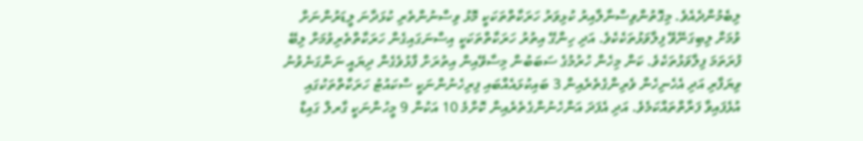ލިބެމުންދެއެވެ. މިގޮތުންވިސްނާލާއިރު ކުޅިވަރު ހަރަކާތްތަކަކީ މޮޅު ވިސްނުންތެރި ކުޅަދާނަ ލީޑަރުންނަށް ވުމަށް ލިބިގަނޭވޭ ފިލާވަޅުތަކެކެވެ. އަދި ހިންގޭ އިތުރު ހަރަކާތްތަކަކީ އިސްނަގައިގެން ހަރަކާތްތެރިވުމަށް ލިބޭ ފުރަތަމަ ފިލާވަޅުތަކެވެ. ކަން މިހެން ހުރުމުގެ ސަބަބުން މިސާވޭއިން އިތުރަށް ފާޅުވެގެން ދިޔައީ ނަންގަނެވުނު ވިޔަފާރި އަދި އެހެނިހެން ވެރިންގެތެރެއިން 3 ބައިކުޅައެއްބައި ފިރިހެނުންނަކީ ސްކައުޓު ހަރަކާތްތަކުގައި އުޅެފައިވާ ފަރާތްތައްކަމެވެ. އަދި އެފަދަ އަންހެނުންގެތެރެއިން ކޮށްމެ 10 އަކުން 9 މީހުންނަކީ ގާރލް ގައިޑް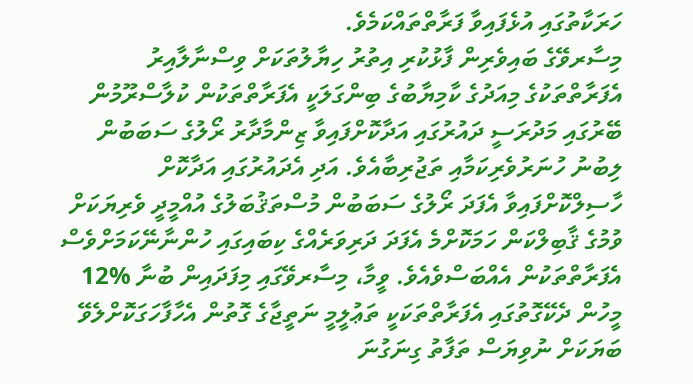ހަރަކާތުގައި އުޅެފައިވާ ފަރާތްތައްކަމެވެ.
މިސާރވޭގެ ބައިވެރިން ފާޅުކުރި އިތުރު ހިޔާލުތަކަށް ވިސްނާލާއިރު އެފަރާތްތަކުގެ މިއަދުގެ ކާމިޔާބުގެ ބިންގަލަކީ އެފަރާތްތަކުން ކުލާސްރޫމުން ބޭރުގައި މަދުރަސީ ދައުރުގައި އަދާކޮށްފައިވާ ޒިންމާދާރު ރޯލުގެ ސަބަބުން ލިބުނު ހުނަރުވެރިކަމާއި ތަޖުރިބާއެވެ. އަދި އެދައުރުގައި އަދާކޮށް ހާސިލްކޮށްފައިވާ އެފަދަ ރޯލުގެ ސަބަބުން މުސްތަޤުބަލުގެ އުއްމީދީ ވެރިޔަކަށް ވުމުގެ ޤާބިލްކަން ހަމަކޮށްމެ އެފަދަ ދަރިވަރެއްގެ ކިބައިގައި ހުންނާނޭކަމަށްވެސް އެފަރާތްތަކުން އެއްބަސްވެއެވެ. ވީމާ، މިސާރވޭގައި މިފަދައިން ބުނާ %12 މީހުން ދެކޭގޮތުގައި އެފަރާތްތަކަކީ ތަޢުލީމީ ނަތީޖާގެ ގޮތުން އެހާފާހަގަކޮށްލެވޭ ބަޔަކަށް ނުވިޔަސް ތަފާތު ގިނަގުނަ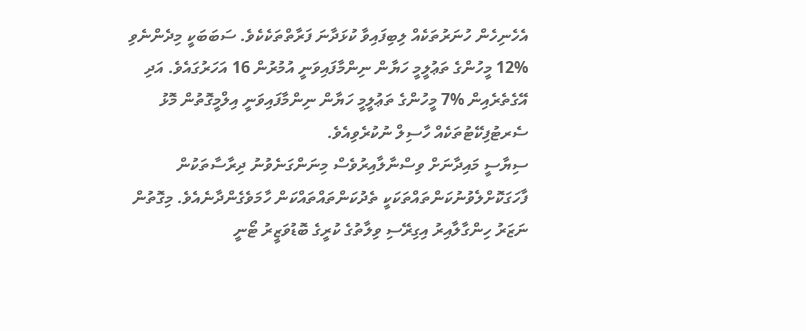އެހެނިހެން ހުނަރުތަކެއް ލިބިފައިވާ ކުޅަދާނަ ފަރާތްތަކެކެވެ. ސަބަބަކީ މިދެންނެވި %12 މީހުންގެ ތަޢުލީމީ ހަޔާން ނިންމާފައިވަނީ އުމުރުން 16 އަހަރުގައެވެ. އަދި އޭގެތެރެއިން %7 މީހުންގެ ތަޢުލީމީ ހަޔާން ނިންމާފައިވަނީ އިލްމީގޮތުން މޮޅު ސެރޓުފިކޭޓުތަކެއް ހާސިލް ނުކުރެވިއެވެ.
ސިޔާސީ މައިދާނަށް ވިސްނާލާއިރުވެސް މިނަންގަނެވުނު ދިރާސާތަކުން ފާހަގަކޮށްލެވުނުކަންތައްތަކަކީ ތެދުކަންތައްތައްކަން ހާމަވެގެންދާނެއެވެ. މިގޮތުން ނަޒަރު ހިންގާލާއިރު އިގިރޭސި ވިލާތުގެ ކުރީގެ ބޮޑުވަޒީރު ޓޯނީ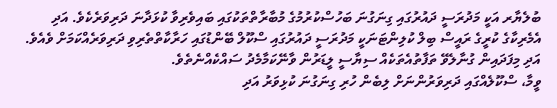ބުލެޔާރ އަކީ މަދުރަސީ ދައުރުގައި ގިނަގުނަ ބަހުސްކުރުމުގެ މުބާރާތްތަކުގައި ބައިވެރިވާ ކުޅަދާނަ ދަރިވަރެކެވެ. އަދި އެމެރިކާގެ ކުރީގެ ރައީސް ބިލް ކުލިންޓަނަކީ މަދުރަސީ ދައުރުގައި ސްކޫލް ބޭންޑުގައި ހަރާކާތްތެރިވި ދަރިވަރެއްކަމަށް ވެއެވެ. އަދި މިފަދައިން ގުނާލެވޭ ތަފާތުއެތަކެއް ސިޔާސީ ލީޑަރުން ވާނޭކަމާމެދު ސައްކެއްނެތެވެ.
ވީމާ، ސްކޫލެއްގައި ދަރިވަރުންނަށް ލިބެން ހުރި ގިނަގުނަ ކުޅިވަރު އަދި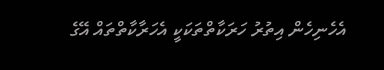އެހެނިހެން އިތުރު ހަރަކާތްތަކަކީ އެހަރާކާތްތައް އޭގެ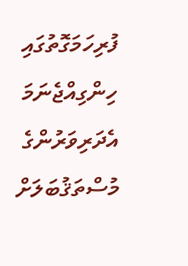ފުރިހަމަގޮތުގައި ހިންގިއްޖެނަމަ އެދަރިވަރުންގެ މުސްތަޤުބަލަށް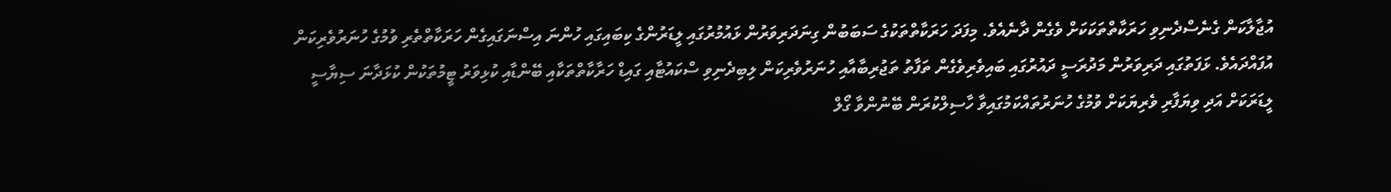އުޖާލާކަން ގެނެސްދެނިވި ހަރަކާތްތަކަކަށް ވެގެން ދާނެއެވެ. މިފަދަ ހަރަކާތްތަކުގެ ސަބަބުން ގިނަދަރިވަރުން ޅައުމުރުގައި ލީޑަރުންގެ ކިބައިގައި ހުންނަ އިސްނަގައިގެން ހަރަކާތްތެރި ވުމުގެ ހުނަރުވެރިކަން އުފައްދައެވެ. ޅަފަތުގައި ދަރިވަރުން މަދުރަސީ ދައުރުގައި ބައިވެރިވެގެން ތަފާތު ތަޖުރިބާއާއި ހުނަރުވެރިކަން ލިބިދެނިވި ސްކައުޓާއި ގައިޑް ހަރާކާތްތަކާއި ބޭންޑާއި ކުޅިވަރު ޓީމުތަކުން ކުޅަދާނަ ސިޔާސީ ލީޑަރަކަށް އަދި ވިޔަފާރި ވެރިޔަކަށް ވުމުގެ ހުނަރުތައްކަމުގައިވާ ހާސިލްކުރަން ބޭނުންވާ ގޯލް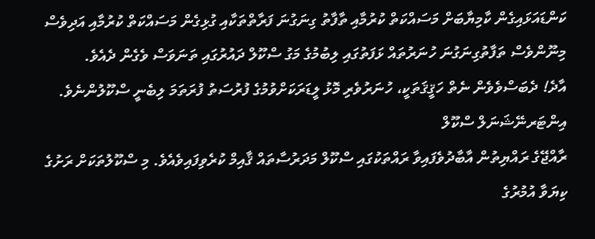ކަންޑައަޅައިގެން ކާމިޔާބަށް މަސައްކަތް ކުރުމާއި ތާފާތު ގިނަގުނަ ފަރާތްތަކާއި ގުޅިގެން މަސައްކަތް ކުރުމާއި އަދިވެސް މިނޫންވެސް ތަފާތުގިނަގުނަ ހުނަރުތައް ޅަފަތުގައި ލިބުމުގެ މަގު ސްކޫލް ދައުރުގައި ތަނަވަސް ވެގެން ދެއެވެ.
އާދެ! ދެބަސްވެވެން ނެތް ހަޤީޤަތަކީ، ހުނަރުވެރި މޮޅު ލީޑަރަކަށްވުމުގެ ފުރުސަތު ފުރަތަމަ ލިބެނީ ސްކޫލުންނެވެ.
އިންޓަރނޭޝަނަލް ސްކޫލް
ރާއްޖޭގެ ރައްޔިތުން އާބާދުވެފައިވާ ރައްތަކުގައި ސްކޫލް މަދަރުސާތައް ޤާއިމް ކުރެވިފައިވެއެވެ. މި ސްކޫލުތަކަށް ރަށުގެ ކިޔަވާ އުމުރުގެ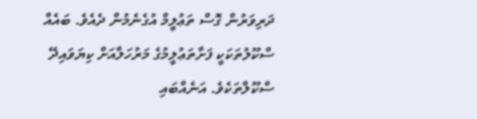ދަރިވަރުން ގޮސް ތަޢުލީމް އުގެނެމުން ދެއެވެ. ބައެއް ސްކޫލުތަކަކީ ފަށާތަޢުލީމުގެ މަރުހަލާއަށް ކިޔަވައިދޭ ސްކޫލްތަކެވެ. އަނެއްބައި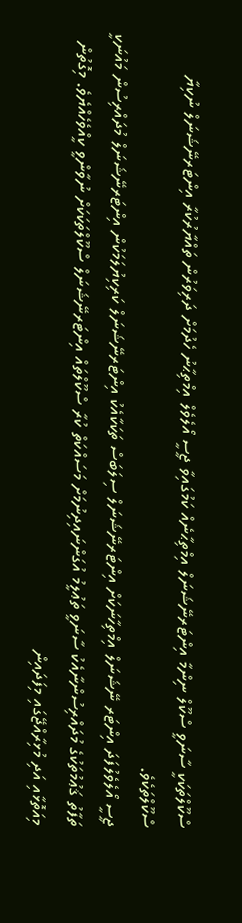ސްކޫލްތަކަކީ ސާނަވީ ސްކޫލް ނިންމާ އިންޓަރނޭޝަނަލް އިމްތިޙާނެއް ކަމުގައިވާ ޖީސީ އޯލެވެލް އިމްތިޙާނު ހެދުމަށް ދަރިވަރުން ތައްޔާރުކުރާ އިންޓަރނޭޝަނަލް ނުކިޔާ ސްކޫލްތަކެވެ.
ޖީސީ އޯލެވެލުފަދަ އިންޓަރ ނޭޝަނަލް އިމްތިހާނަކަށް އިންޓަރނޭޝަނަލް ސިލަބަސް ތަކަކާއެކު އިންޓަރނޭޝަނަލް ކަރިކިޔުލަމަކުން އިންޓަރނޭޝަނަލް މުދައްރިސުން މައުނަކީ ތަފާތު ޤަޢުމުތަކުގެ މުދައްރިސުންނާއެކު ސާނަވީ ތަޢުލީމު އުގަންނައިދިނުމަށް މަސައްކަތް ކުރާ ސްކޫލްތައް އިންޓަރނޭޝަނަލް ސްކޫލްތަކަކަށް ނުވާންވީ ކީއްވެހެއްޔެވެ. މިގޮތުން މިއަތޮޅާއި އަދި މުޅިރާއްޖޭގައި މިފަދައިން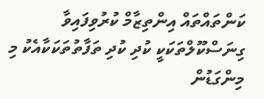ކަންތައްތައް އިންތިޒާމް ކުރުވިފައިވާ ގިނަސްކޫލްތަކަކީ ކުދި ކުދި ތަފާތުތަކަކާއެކު މި މިންގަޑުން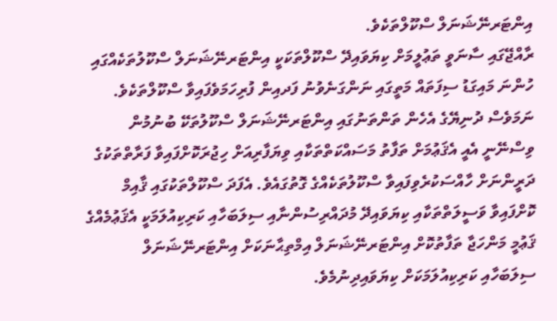އިންޓަރނޭޝަނަލް ސްކޫލްތަކެވެ.
ރާއްޖޭގައި ސާނަވީ ތަޢުލީމަށް ކިޔަވައިދޭ ސްކޫލްތަކަކީ އިންޓަރނޭޝަނަލް ސްކޫލުތަކެއްގައި ހުންނަ މައިގަޑު ސިފަތައް މަތީގައި ނަންގަނެވުނު ފަދއިން ފުރިހަމަވެފައިވާ ސްކޫލްތަކެވެ. ނަމަވެސް ދުނިޔޭގެ އެހެން ތަންތަނުގައި އިންޓަރނޭޝަނަލް ސްކޫލުތަކޭ ބުނުމުން ވިސްނޭނީ އެއީ އެޤަޢުމަށް ތަފާތު މަސައްކަތްތަކާއި ވިޔަފާރިއަށް ހިޖުރަކޮށްފައިވާ ފަރާތްތަކުގެ ދަރީންނަށް ހާއްސަކުރެވިފައިވާ ސްކޫލުތަކެއްގެ ގޮތުގައެވެ. އެފަދަ ސްކޫލްތަކުގައި ޤާއިމް ކޮށްފައިވާ ވަސީލަތްތަކާއި ކިޔަވައިދޭ މުދައްރިސުންނާއި ސިލަބަހާއި ކަރިކިއުލަމަކީ އެޤަޢުމެއްގެ ޤަޢުމީ މަންހަޖާ ތަފާތުކޮށް އިންޓަރނޭޝަނަލް އިމްތިޙާނަކަށް އިންޓަރނޭޝަނަލް ސިލަބަހާއި ކަރިކިއުލަމަކަށް ކިޔަވައިދިނުމެވެ.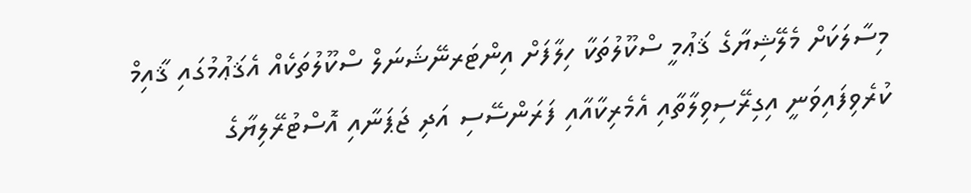މިސާލަކަށް މެލޭޝިޔާގެ ޤަޢުމީ ސްކޫލުތަކާ ހިލާފަށް އިންޓަރނޭޝަނަލް ސްކޫލުތަކެއް އެޤަޢުމުގައި ޤާއިމް ކުރެވިފައިވަނީ އިގިރޭސިވިލާތާއި އެމެރިކާއާއި ފަރަންސޭސި އަދި ޖަޕަނާއި އޮސްޓުރޭލިޔާގެ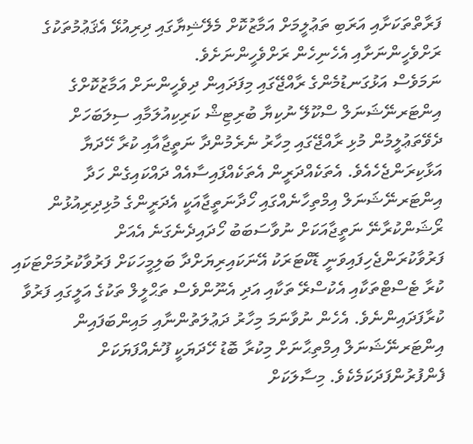ފަރާތްތަކަށާއި އަރަބި ތަޢުލީމަށް އަމާޒުކޮށް މެލޭޝިޔާގައި ދިރިއުޅޭ އެޤަޢުމުތަކުގެ ރަށްވެހީންނަށާއި އެހެނިހެން ރަށްވެހީންނަށެވެ.
ނަމަވެސް އަޅުގަނޑުމެންގެ ރާއްޖޭގައި މިފަދައިން ދިވެހީންނަށް އަމާޒުކޮށްގެ އިންޓަރނޭޝަނަލް ސްކޫލޭ ނުކިޔާ ބުރިޓިޝް ކަރިކިއުލަމާއި ސިލަބަހަށް ދެވޭތަޢުލީމުން މުޅި ރާއްޖޭގައި މިހާރު ނެރެމުންދާ ނަތީޖާއާއި ކުރާ ހޭދަޔާ އަޅާކިރަންޖެހެއެވެ. އެތަކެއްދަރީން އެތަކެއްފައިސާއެއް ދައްކައިގެން ހަދާ އިންޓަރނޭޝަނަލް އިމްތިހާނެއްގައި ހޯދާނަތީޖާއަކީ އެދަރީންގެ މުޅިދިރިއުޅުން ރޯޝަންކުރާނޭ ނަތީޖާއަކަށް ނުވާސަބަބު ހޯދައިދެނެގަނެ އެއަށް ފަރުވާކުރަންޖެހިފައިވަނީ ޑޮކްޓަރަކު އޭނަކައިރިޔަށްދާ ބަލިމީހަކަށް ފަރުވާކުރުމަށްޓަކައި ކުރާ ޓެސްޓްތަކާއި އެކުސްރޭ ތަކާއި އަދި އެނޫންވެސް ތަޙްލީލް ތަކުގެ އަލީގައި ފަރުވާ ކުރާފަދައިންނެވެ. އެހެން ނުވާނަމަ މިހާރު ދަޢުލަތުންނާއި މައިންބަފައިން އިންޓަރނޭޝަނަލް އިމްތިޙާނަށް މިކުރާ ބޮޑު ހޭދަޔަކީ ފޫނެއްފަޔަކަށް ފެންފުރުންފަދަކަމެކެވެ. މިސާލަކަށް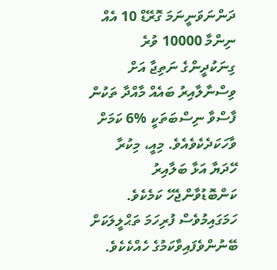ދަންނަވަނީނަމަ ގޮރޭޑް 10 އެއް ނިންމާ 10000 ވުރެ ގިނަކުދީންގެ ނަތިޖާ އަށް ވިސްނާލާއިރު ބައެއް މާއްދާ ތަކުން ފާސްވާ ނިސްބަތަކީ %6 ކަމަށް ވާހަކަދެކެވެއެވެ. މިއީ، މިކުރާ ހޭދަޔާ އަޅާ ބަލާއިރު ކަންބޮޑުވާންޖެހޭ ކަމެކެވެ. ހަމަގައިމުވެސް ފުރިހަމަ ތަޙްލީލަކަށް ބޭނުންވެފައިވާކަމުގެ ހެއްކެކެވެ.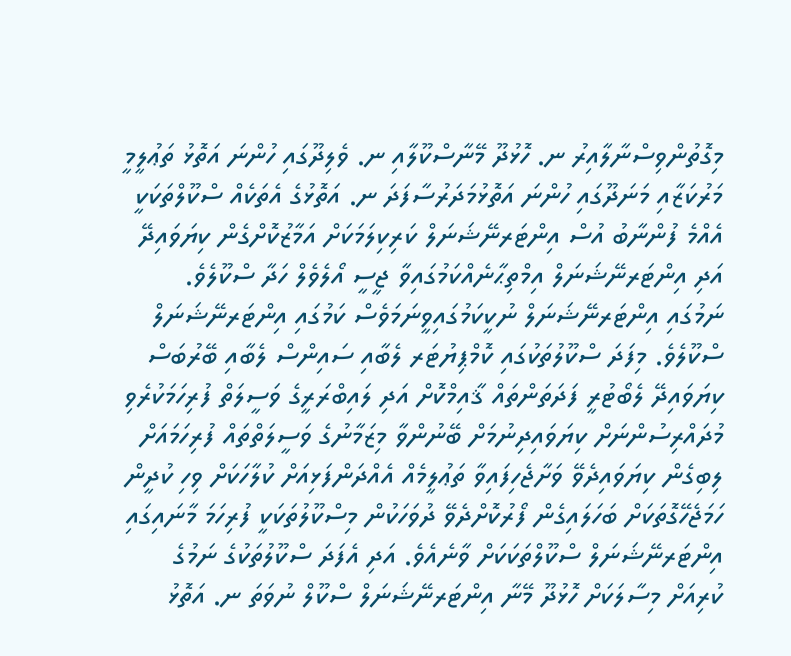މިގޮތުންވިސްނާލާއިރު ނ. ހޮޅުދޫ މޭނާސްކޫލާއި ނ. ވެލިދޫގައި ހުންނަ އަތޮޅު ތަޢުލީމީ މަރުކަޒާއި މަނަދޫގައި ހުންނަ އަތޮޅުމަދަރުސާފަދަ ނ. އަތޮޅުގެ އެތަކެއް ސްކޫލްތަކަކީ އެއްމެ ފުންނާބު އުސް އިންޓަރނޭޝަނަލް ކަރިކިލަމަކަށް އަމާޒުކޮށްގެން ކިޔަވައިދޭ އަދި އިންޓަރނޭޝަނަލް އިމްތިޙާނެއްކަމުގައިވާ ޖީސީ އޯލެވެލް ހަދާ ސްކޫލެވެ. ނަމުގައި އިންޓަރނޭޝަނަލް ނުކީކަމުގައިވީނަމަވެސް ކަމުގައި އިންޓަރނޭޝަނަލް ސްކޫލެވެ. މިފަދަ ސްކޫލުތަކުގައި ކޮމްޕިޔުޓަރ ލެބާއި ސައިންސް ލެބާއި ބޭރުބަސް ކިޔަވައިދޭ ލެބޯޓުރީ ފަދަތަންތައް ޤާއިމްކޮށް އަދި ލައިބްރަރީގެ ވަސީލަތް ފުރިހަމަކުރެވި މުދައްރިސުންނަށް ކިޔަވައިދިނުމަށް ބޭނުންވާ މިޒަމާނުގެ ވަސީލަތްތައް ފުރިހަމައަށް ލިބިގެން ކިޔަވައިދެވޭ ވަށާޖެހިފައިވާ ތަޢުލީމެއް އެއްދަންފަޅިއަށް ކުލާހަކަށް ވިހި ކުދީން ހަމަޖެހޭގޮތަކަށް ބަހަލައިގެން ފޯރުކޮށްދެވޭ ދުވަހަކުން މިސްކޫލުތަކަކީ ފުރިހަމަ މާނައިގައި އިންޓަރނޭޝަނަލް ސްކޫލްތަކަކަށް ވާނެއެވެ. އަދި އެފަދަ ސްކޫލުތަކުގެ ނަމުގެ ކުރިއަށް މިސާލަކަށް ހޮޅުދޫ މޭނާ އިންޓަރނޭޝަނަލް ސްކޫލް ނުވަތަ ނ. އަތޮޅު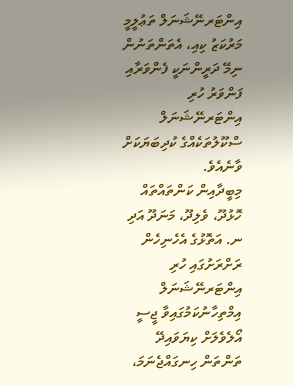އިންޓަރނޭޝަނަލް ތަޢުލީމީ މަރުކަޒު ކިއި، އެތަންތަނުން ނިމޭ ދަރީންނަކީ ފެންވަރާއި ފަންވަރު ހުރި އިންޓަރނޭޝަނަލް ސްކޫލުތަކެއްގެ ކުދިބަޔަކަށް ވާނެއެވެ.
މިބީދާއިން ކަންތައްތައް ހޮޅުދޫ، ވެލިދޫ، މަނަދޫ އަދި ނ. އަތޮޅުގެ އެހެނިހެން ރަށްރަށުގައި ހުރި އިންޓަރނޭޝަނަލް އިމްތިހާނުކަމުގައިވާ ޖީސީ އޯލެވެލަށް ކިޔަވައިދޭ ތަންތަން ހިނގައްޖެނަމަ،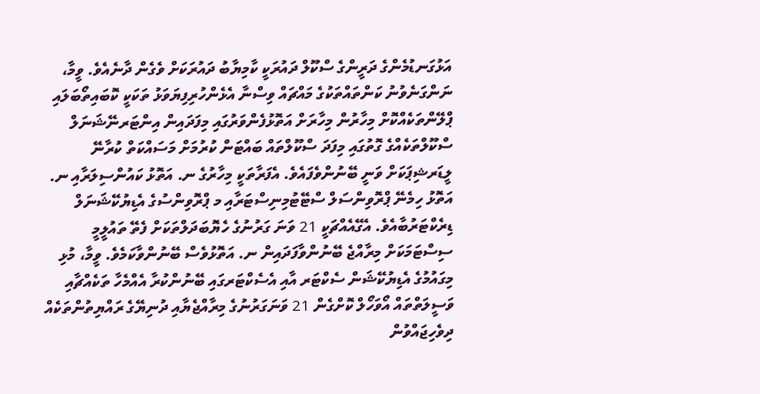އަޅުގަނޑުމެންގެ ދަރީންގެ ސްކޫލް ދައުރަކީ ކާމިޔާބު ދައުރަކަށް ވެގެން ދާނެއެވެ. ވީމާ، ނަންގަނެވުނު ކަންތައްތަކުގެ މައްޗައް ވިސްނާ އެޅެންހުރިފިޔަވަޅު ތަކަކީ ކޮބައިތޯބަލައި ޕްލޭންތަކެއްކޮށް މިހާރުން މިހާރަށް އަތޮޅުފެންވަރުގައި މިފަދައިން އިންޓަރނޭޝަނަލް ސްކޫލްތަކެއްގެ ގޮތުގައި މިފަދަ ސްކޫލްތައް ބައްޓަން ކުރުމަށް މަސައްކަތް ކުރާނޭ ލީޑަރޝިޕަކަށް ވަނީ ބޭނުންވެފައެވެ. އެފަރާތަކީ މިހާރުގެ ނ. އަތޮޅު ކައުންސިލަރާއި ނ. އަތޮޅު ހިމެނޭ ޕްރޮވިންސަލް ސްޓޭޓުމިނިސްޓަރާއި މ ޕްރޮވިންސުގެ އެޑިޔުކޭޝަނަލް ޑިރެކްޓަރުބާއެވެ. އެގޭއެއްޗަކީ 21 ވަނަ ގަރުނުގެ ހެޔޮބަދަލްތަކަށް ފެތޭ ތައުލީމީ ސިސްޓަމަކަށް މިރާއްޖެ ބޭނުންވާފަދައިން ނ. އަތޮޅުވެސް ބޭނުންވާކަމެވެ. ވީމާ، މުޅި މިގައުމުގެ އެޑިޔުކޭޝަން ސެކްޓަރ އާއި އެސެކްޓަރގައި ބޭނުންކުރާ އެއްމެހާ ތަކެއްޗާއި ވަސީލަތްތައް އޯވަހޯލް ކޮށްގެން 21 ވަނަގަރުނުގެ މިރާއްޖެޔާއި ދުނިޔޭގެ ރައްޔިތުންތަކެއް ދިވެހިޖައްވުން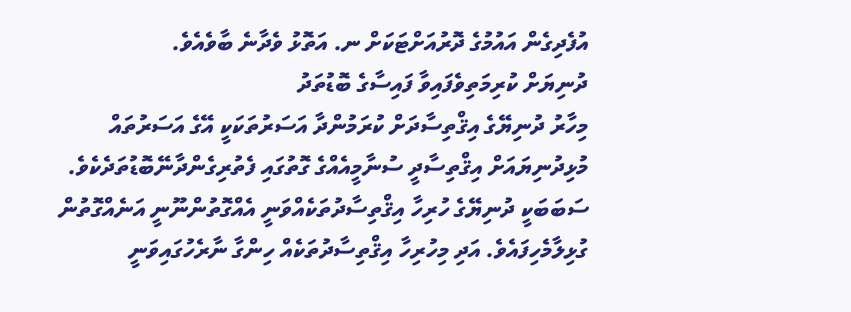އުފެދިގެން އައުމުގެ ދޮރުއަށްޓަކަށް ނ. އަތޮޅު ވެދާނެ ބާވެއެވެ.
ދުނިޔަށް ކުރިމަތިވެފައިވާ ފައިސާގެ ބޮޑުތަދު
މިހާރު ދުނިޔޭގެ އިޤްތިސާދަށް ކުރަމުންދާ އަސަރުތަކަކީ އޭގެ އަސަރުތައް މުޅިދުނިޔައަށް އިޤްތިސާދީ ސުނާމީއެއްގެ ގޮތުގައި ފެތުރިގެންދާނޭބޮޑުތަދެކެވެ. ސަބަބަކީ ދުނިޔޭގެ ހުރިހާ އިޤްތިސާދުތަކެއްވަނީ އެއްގޮތުންނޫނީ އަނެއްގޮތުން ގުޅިލާމެހިފައެވެ. އަދި މިހުރިހާ އިޤްތިސާދުތަކެއް ހިންގާ ނާރެހުގައިވަނީ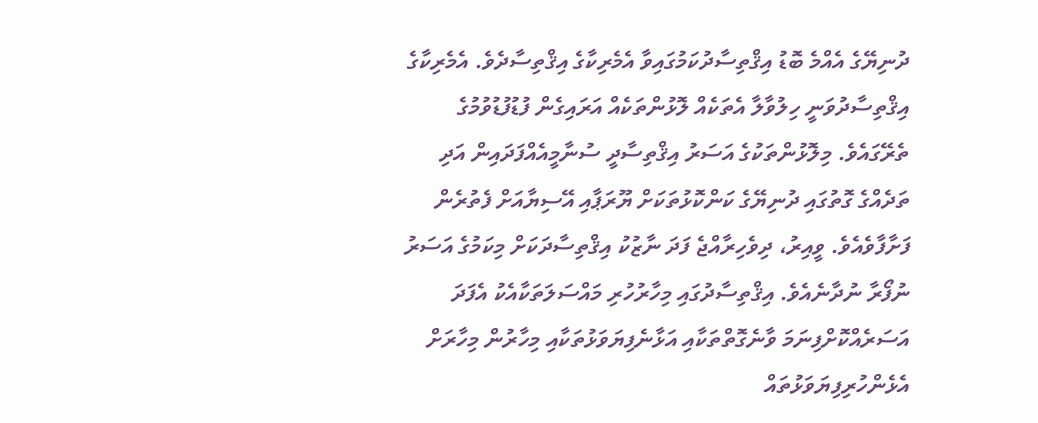ދުނިޔޭގެ އެއްމެ ބޮޑު އިޤްތިސާދުކަމުގައިވާ އެމެރިކާގެ އިޤްތިސާދެވެ. އެމެރިކާގެ އިޤްތިސާދުވަނީ ހިލުވާލާ އެތަކެއް ލޮޅުންތަކެއް އަރައިގެން ފުޑުފުޑުވުމުގެ ތެރޭގައެވެ. މިލޮޅުންތަކުގެ އަސަރު އިޤްތިސާދީ ސުނާމީއެއްފަދައިން އަދި ތަދެއްގެ ގޮތުގައި ދުނިޔޭގެ ކަންކޮޅުތަކަށް ޔޫރަޕާއި އޭސިޔާއަށް ފެތުރެން ފަށާފާވެއެވެ. ވީއިރު، ދިވެހިރާއްޖެ ފަދަ ނާޒުކު އިޤްތިސާދަކަށް މިކަމުގެ އަސަރު ނުފޯރާ ނުދާނެއެވެ. އިޤްތިސާދުގައި މިހާރުހުރި މައްސަލަތަކާއެކު އެފަދަ އަސަރެއްކޮށްފިނަމަ ވާނެގޮތްތަކާއި އަޅާނެފިޔަވަޅުތަކާއި މިހާރުން މިހާރަށް އެޅެންހުރިފިޔަވަޅުތައް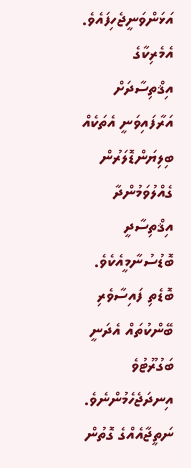އަޅަންވަނީޖެހިފައެވެ.
އެމެރިކާގެ އިޤްތިސާދަށް އަރާފައިވަނީ އެތަކެއް ބިލިޔަންޑޮލަރުން ގެއްލުވަމުންދާ އިޤްތިސާދީ ބޮޑުސުނާމީއެކެވެ. ބޮޑެތި ފައިސާވެރި ބޭންކުތައް އެދަނީ ބަގުރޫޓުވެ އިނދަޖެހެމުންނެވެ. ނަތީޖާއެއްގެ ގޮތުން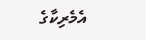އެމެރިކާގެ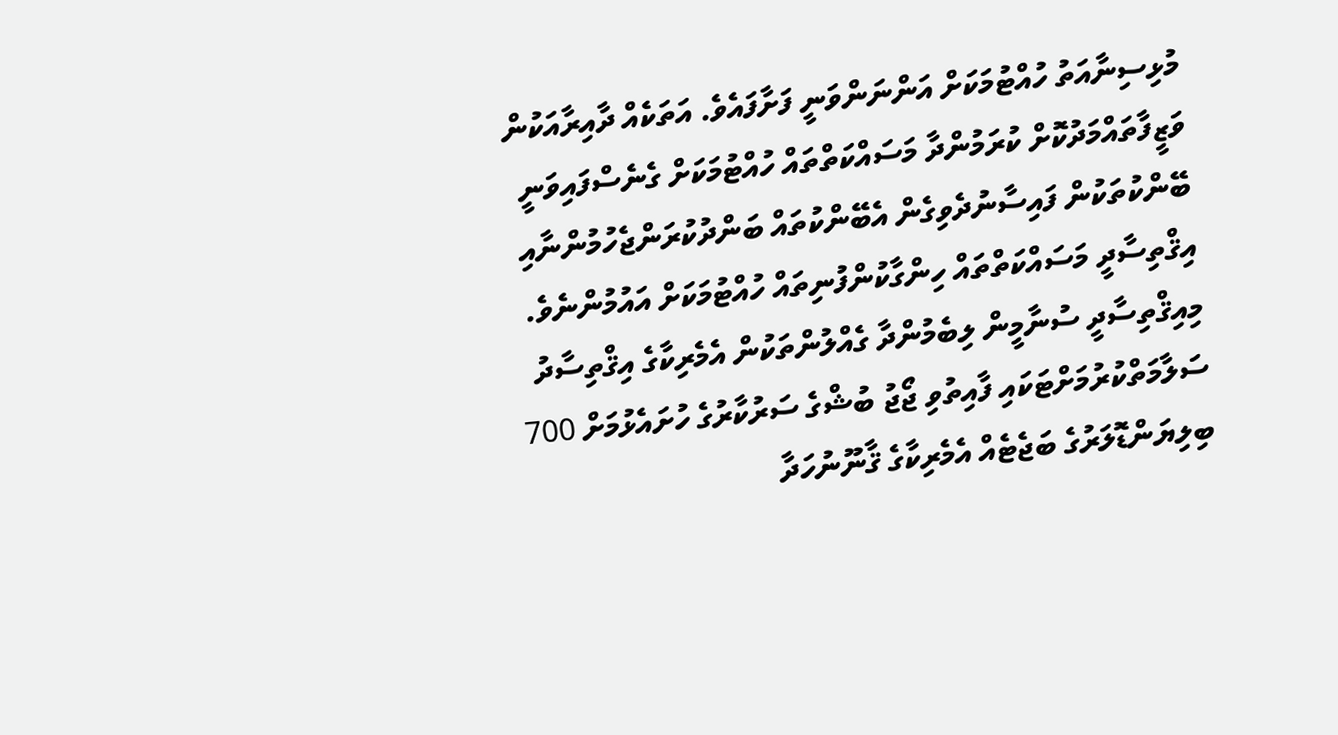މުޅިސިނާއަތު ހުއްޓުމަކަށް އަންނަންވަނީ ފަށާފައެވެ. އަތަކެއް ދާއިރާއަކުން ވަޒީފާތައްމަދުކޮށް ކުރަމުންދާ މަސައްކަތްތައް ހުއްޓުމަކަށް ގެނެސްފައިވަނީ ބޭންކުތަކުން ފައިސާނުދެވިގެން އެބޭންކުތައް ބަންދުކުރަންޖެހުމުންނާއި އިޤްތިސާދީ މަސައްކަތްތައް ހިންގާކުންފުނިތައް ހުއްޓުމަކަށް އައުމުންނެވެ. މިއިޤްތިސާދީ ސުނާމީން ލިބެމުންދާ ގެއްލުންތަކުން އެމެރިކާގެ އިޤްތިސާދު ސަލާމަތްކުރުމަށްޓަކައި ފާއިތުވި ޖޯޖު ބުޝްގެ ސަރުކާރުގެ ހުށައެޅުމަށް 700 ބިލިޔަންޑޮލަރުގެ ބަޖެޓެއް އެމެރިކާގެ ޤާނޫނުހަދާ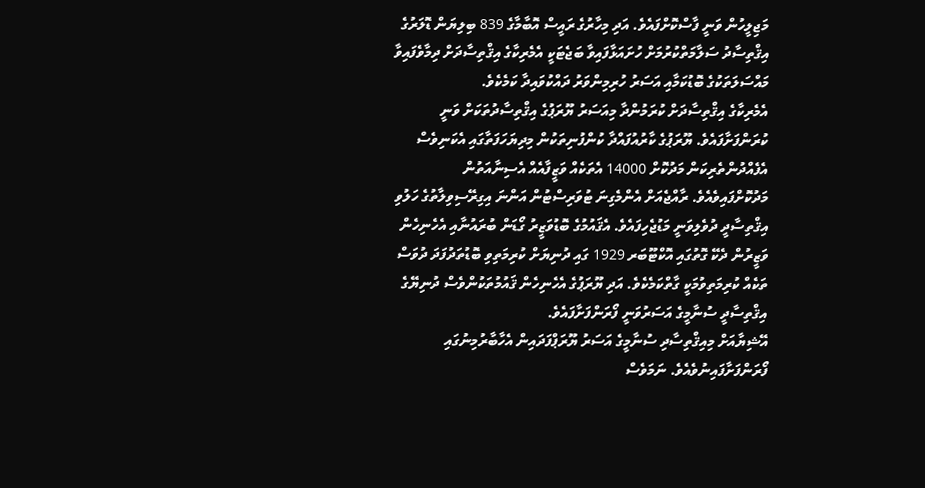މަޖިލީހުން ވަނީ ފާސްކޮށްފައެވެ. އަދި މިހާރުގެ ރައީސް އޮބާމާގެ 839 ބިލިޔަން ޑޮލަރުގެ އިޤްތިސާދު ސަލާމަތްކުރުމަށް ހުށައަޅާފައިވާ ބަޖެޓަކީ އެމެރިކާގެ އިޤްތިސާދަށް ދިމާވެފައިވާ މައްސަލަތަކުގެ ބޮޑުކަމާއި އަސަރު ހުރިމިންވަރު ދައްކުވައިދާ ކަމެކެވެ.
އެމެރިކާގެ އިޤްތިސާދަށް ކުރަމުންދާ މިއަސަރު ޔޫރަޕުގެ އިޤްތިސާދުތަކަށް ވަނީ ކުރަންފަށާފައެވެ. ޔޫރަޕުގެ ކާރުއުފައްދާ ކުންފުނިތަކުން މިދިޔަހަފަތާގައި އެކަނިވެސް އެފެއްދުންތެރިކަން މަދުކޮށް 14000 އެތަކެއް ވަޒީފާއެއް އެސިނާއަތުން މަދުކޮށްފައިވެއެވެ. ރާއްޖެއަށް އެންމެގިނަ ޓުވަރިސްޓުން އަންނަ އިގިރޭސިވިލާތުގެ ހަލުވި އިޤްތިސާދީ ދުވެލިވަނީ މަޑުޖެހިފައެވެ. އެޤައުމުގެ ބޮޑުވަޒީރު ގޯޑަން ބުރައުނާއި އެހެނިހެން ވަޒީރުން ދެކޭ ގޮތުގައި އޮކްޓޫބަރ 1929 ގައި ދުނިޔަށް ކުރިމަތިވި ބޮޑުތަދުފަދަ ދުވަސް ތަކެއް ކުރިމަތިވުމަކީ ގާތްކަމެކެވެ. އަދި ޔޫރަޕުގެ އެހެނިހެން ޤައުމުތަކުންވެސް ދުނިޔޭގެ އިޤްތިސާދީ ސުނާމީގެ އަސަރުވަނީ ފޯރަންފަށާފައެވެ.
އޭޝިޔާއަށް މިއިޤްތިސާދި ސުނާމީގެ އަސަރު ޔޫރަޕްފަދައިން އެހާބާރުމިނުގައި ފޯރަންފަށާފައިނުވެއެވެ. ނަމަވެސް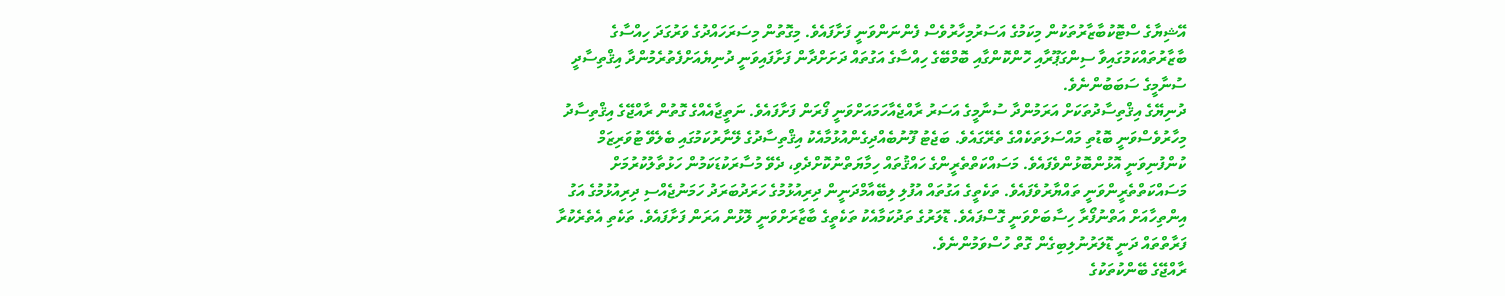އޭޝިޔާގެ ސްޓޮކުބާޒާރުތަކުން މިކަމުގެ އަސަރުމިހާރުވެސް ފެންނަންވަނީ ފަށާފައެވެ. މިގޮތުން މިސަރަހައްދުގެ ވަރުގަދަ ހިއްސާގެ ބާޒާރުތައްކަމުގައިވާ ސިންގަޕޫރާއި ހޮންކޮންގާއި ބޮމްބޭގެ ހިއްސާގެ އަގުތައް ދަށަށްދާން ފަށާފައިވަނީ ދުނިޔެއަށްފެތުރެމުންދާ އިޤްތިސާދީ ސުނާމީގެ ސަބަބުންނެވެ.
ދުނިޔޭގެ އިޤްތިސާދުތަކަށް އަރަމުންދާ ސުނާމީގެ އަސަރު ރާއްޖެއާހަމައަށްވަނީ ފޯރަން ފަށާފައެވެ. ނަތީޖާއެއްގެ ގޮތުން ރާއްޖޭގެ އިޤްތިސާދު މިހާރުވެސްވަނީ ބޮޑުތި މައްސަލަތަކެއްގެ ތެރޭގައެވެ. ބަޖެޓު ފޫނުބެއްދިގެންއުޅުމާއެކު އިޤްތިސާދުގެ ލޭނާރުކަމުގައި ބެލެވޭ ޓުވަރިޒަމް ކުންފުނިވަނީ އޮޅުންބޮޅުންވެފައެވެ. މަސައްކަތްތެރީންގެ ހައްޤުތައް ހިމާޔަތްނުކޮށްދެވި، ދެވޭ މުސާރަކުޑަކަމުން ހަޅުތާލުކުރުމަށް މަސައްކަތްތެރީންވަނީ ތައްޔާރުވެފައެވެ. ތަކެތީގެ އަގުތައް އުފުލި ލިބޭއާމްދަނީން ދިރިއުޅުމުގެ ހަރަދުބަރަދު ހަމަނުޖެއްސި ދިރިއުޅުމުގެ އަގު އިންތިހާއަށް އަތްނުފޯރާ ހިސާބަށްވަނީ ގޮސްފައެވެ. ޑޮލަރުގެ ތަދުކަމާއެކު ތަކެތީގެ ބާޒާރަށްވަނީ ލޮޅުން އަރަން ފަށާފައެވެ. ތަކެތި އެތެރެކުރާ ފަރާތްތައް ދަނީ ޑޮލަރުނުލިބިގެން ގޮތް ހުސްވަމުންނެވެ.
ރާއްޖޭގެ ބޭންކުތަކުގެ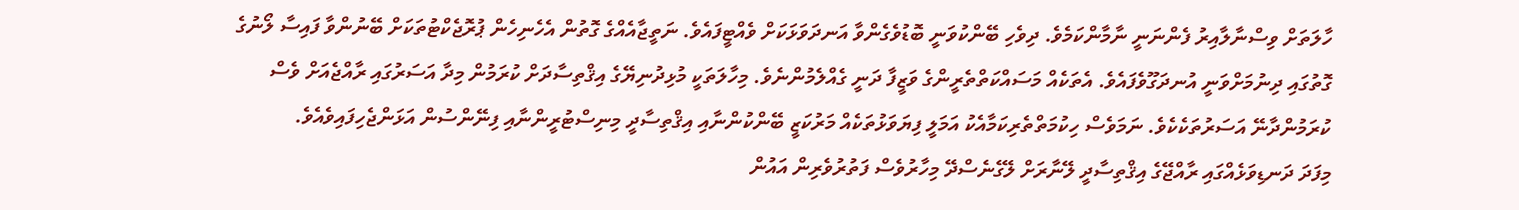ހާލަތަށް ވިސްނާލާއިރު ފެންނަނީ ނާމާންކަމެވެ. ދިވެހި ބޭންކުވަނީ ބޮޑުވެގެންވާ އަނދަވަޅަކަށް ވެއްޓީފައެވެ. ނަތީޖާއެއްގެ ގޮތުން އެހެނިހެން ޕުރޮޖެކްޓުތަކަށް ބޭނުންވާ ފައިސާ ލޯނުގެ ގޮތުގައި ދިނުމަށްވަނީ އުނދަގޫވެފައެވެ. އެތަކެއް މަސައްކަތްތެރީންގެ ވަޒީފާ ދަނީ ގެއްލެމުންނެވެ. މިހާލަތަކީ މުޅިދުނިޔޭގެ އިޤްތިސާދަށް ކުރަމުން މިދާ އަސަރުގައި ރާއްޖެއަށް ވެސް ކުރަމުންދާނޭ އަސަރުތަކެކެވެ. ނަމަވެސް ހިކުމަތްތެރިކަމާއެކު އަމަލީ ފިޔަވަޅުތަކެއް މަރުކަޒީ ބޭންކުންނާއި އިޤްތިސާދީ މިނިސްޓުރީންނާއި ފިނޭންސުން އަޅަންޖެހިފައިވެއެވެ.
މިފަދަ ދަނޑިވަޅެއްގައި ރާއްޖޭގެ އިޤްތިސާދީ ލޭނާރަށް ލޭގެނެސްދޭ މިހާރުވެސް ފަތުރުވެރިން އައުން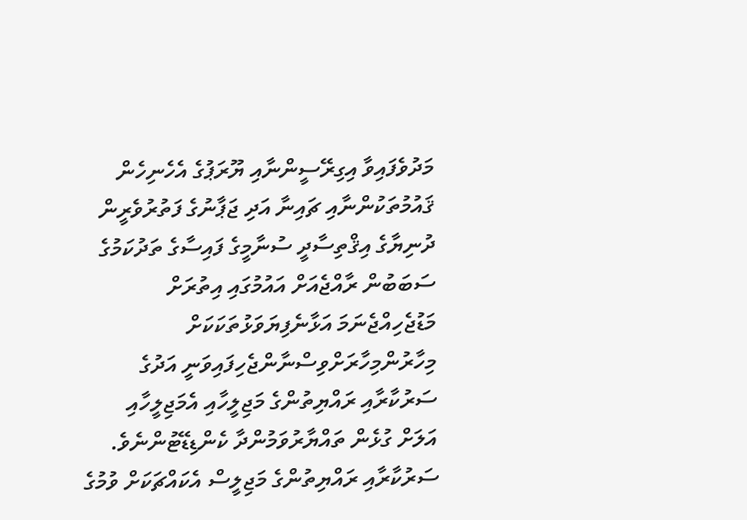މަދުވެފައިވާ އިގިރޭސީންނާއި ޔޫރަޕުގެ އެހެނިހެން ޤައުމުތަކުންނާއި ޗައިނާ އަދި ޖަޕާނުގެ ފަތުރުވެރީން ދުނިޔާގެ އިޤްތިސާދީ ސުނާމީގެ ފައިސާގެ ތަދުކަމުގެ ސަބަބުން ރާއްޖެއަށް އައުމުގައި އިތުރަށް މަޑުޖެހިއްޖެނަމަ އަޅާނެފިޔަވަޅުތަކަކަށް މިހާރުންމިހާރަށްވިސްނާންޖެހިފައިވަނީ އަދުގެ ސަރުކާރާއި ރައްޔިތުންގެ މަޖިލީހާއި އެމަޖިލީހާއި އަލަށް ގުޅެން ތައްޔާރުވަމުންދާ ކެންޑިޑޭޓުންނެވެ.
ސަރުކާރާއި ރައްޔިތުންގެ މަޖިލީސް އެކައްޗަކަށް ވުމުގެ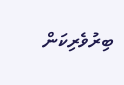ބިރުވެރިކަން